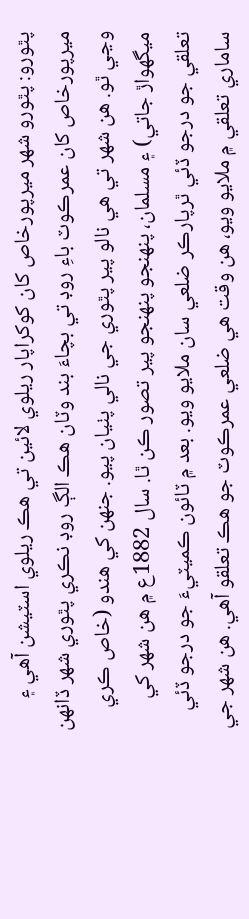پٿورو: پٿورو شھر ميرپورخاص کان کوکراپار ريلوي لائين تي هڪ ريلوي اسٽيشن آهي ۽ ميرپورخاص کان عمرڪوٽ باءِ روڊ تي بچاءَ بند وٽان هڪ الڳ روڊ نڪري پٿوري شھر ڏانهن وڃي ٿو. هن شھر تي هي نالو پير پٿوري جي نالي پٺيان پيو. جنهن کي هندو (خاص ڪري ميگهواڙ جاتي) ۽ مسلمان، پنهنجو پنهنجو پير تصور ڪن ٿا. سال 1882ع ۾ هن شھر کي تعلقي جو درجو ڏئي ٿرپارڪر ضلعي سان ملايو ويو. بعد ۾ ٽائون ڪميٽيءَ جو درجو ڏئي ساماري تعلقي ۾ ملايو ويو، هن وقت هي ضلعي عمرڪوٽ جو هڪ تعلقو آهي. هن شھر جي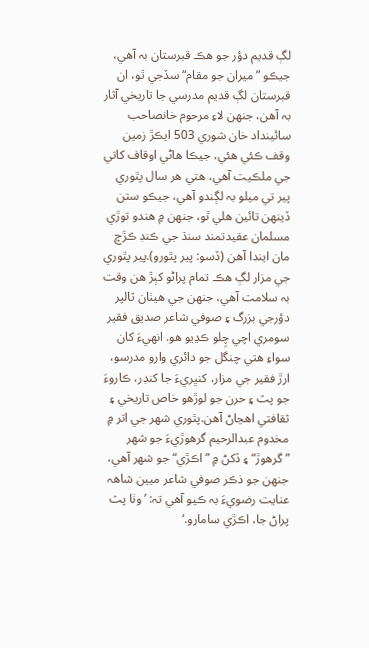لڳ قديم دؤر جو هڪ قبرستان بہ آهي، جيڪو ”ميران جو مقام“ سڏجي ٿو، ان قبرستان لڳ قديم مدرسي جا تاريخي آثار بہ آهن، جنهن لاءِ مرحوم خانصاحب سائينداد خان شوري 503 ايڪڙ زمين وقف ڪئي هئي، جيڪا هاڻي اوقاف کاتي جي ملڪيت آهي، هتي هر سال پٿوري پير تي ميلو بہ لڳندو آهي، جيڪو ستن ڏينهن تائين هلي ٿو، جنهن ۾ هندو توڙي مسلمان عقيدتمند سنڌ جي ڪنڊ ڪڙڇ مان ايندا آهن (ڏسو: پير پٿورو).پير پٿوري جي مزار لڳ هڪ تمام پراڻو کٻڙ هن وقت بہ سلامت آهي، جنهن جي هيٺان ٽالپر دؤرجي بزرگ ۽ صوفي شاعر صديق فقير سومري اچي چِلو ڪڍيو هو. انهيءَ کان سواءِ هتي چنگل جو دائري وارو مدرسو، ارڙ فقير جي مزار، کنڀريءَ جا کنڊر، ڪاروءَ جو پٽ ۽ حرن جو لوڙهو خاص تاريخي ۽ ثقافتي اهڃاڻ آهن.پٿوري شھر جي اتر ۾ مخدوم عبدالرحيم گرهوڙيءَ جو شھر ”گرهوڙ“ ۽ ڏکڻ ۾ ”اڪڙي“ جو شھر آهي، جنهن جو ذڪر صوفي شاعر ميين شاھہ عنايت رضويءَ بہ ڪيو آهي تہ: ’وٺا پٽ پراڻ جا، اڪڙي سامارو.‘